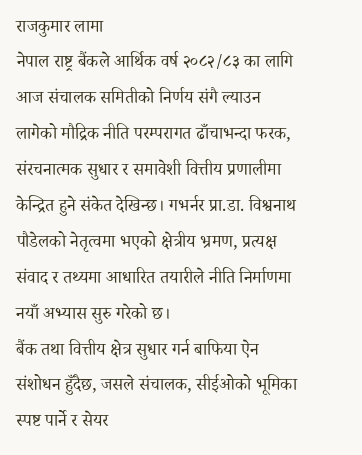राजकुमार लामा
नेपाल राष्ट्र बैंकले आर्थिक वर्ष २०८२/८३ का लागि आज संचालक समितीको निर्णय संगै ल्याउन लागेको मौद्रिक नीति परम्परागत ढाँचाभन्दा फरक, संरचनात्मक सुधार र समावेशी वित्तीय प्रणालीमा केन्द्रित हुने संकेत देखिन्छ। गभर्नर प्रा.डा. विश्वनाथ पौडेलको नेतृत्वमा भएको क्षेत्रीय भ्रमण, प्रत्यक्ष संवाद र तथ्यमा आधारित तयारीले नीति निर्माणमा नयाँ अभ्यास सुरु गरेको छ।
बैंक तथा वित्तीय क्षेत्र सुधार गर्न बाफिया ऐन संशोधन हुँदैछ, जसले संचालक, सीईओको भूमिका स्पष्ट पार्ने र सेयर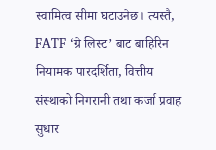स्वामित्व सीमा घटाउनेछ। त्यस्तै, FATF ‘ग्रे लिस्ट’ बाट बाहिरिन नियामक पारदर्शिता, वित्तीय संस्थाको निगरानी तथा कर्जा प्रवाह सुधार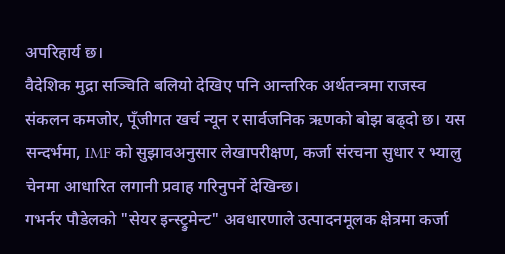अपरिहार्य छ।
वैदेशिक मुद्रा सञ्चिति बलियो देखिए पनि आन्तरिक अर्थतन्त्रमा राजस्व संकलन कमजोर, पूँजीगत खर्च न्यून र सार्वजनिक ऋणको बोझ बढ्दो छ। यस सन्दर्भमा, IMF को सुझावअनुसार लेखापरीक्षण, कर्जा संरचना सुधार र भ्यालु चेनमा आधारित लगानी प्रवाह गरिनुपर्ने देखिन्छ।
गभर्नर पौडेलको "सेयर इन्स्ट्रुमेन्ट" अवधारणाले उत्पादनमूलक क्षेत्रमा कर्जा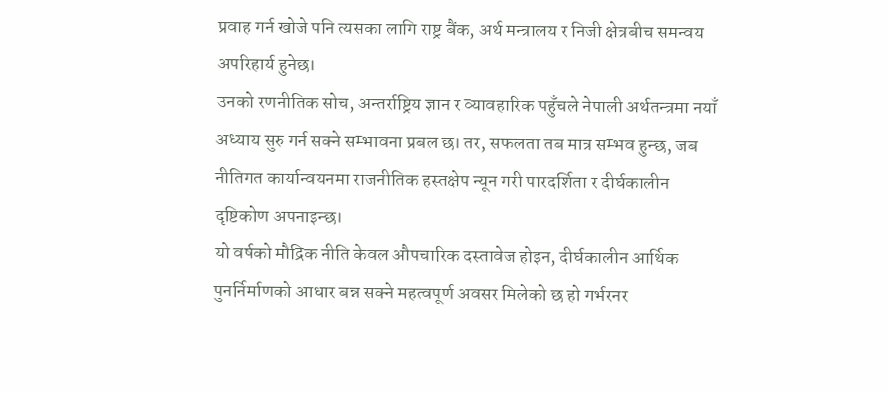प्रवाह गर्न खोजे पनि त्यसका लागि राष्ट्र बैंक, अर्थ मन्त्रालय र निजी क्षेत्रबीच समन्वय अपरिहार्य हुनेछ।
उनको रणनीतिक सोच, अन्तर्राष्ट्रिय ज्ञान र व्यावहारिक पहुँचले नेपाली अर्थतन्त्रमा नयाँ अध्याय सुरु गर्न सक्ने सम्भावना प्रबल छ। तर, सफलता तब मात्र सम्भव हुन्छ, जब नीतिगत कार्यान्वयनमा राजनीतिक हस्तक्षेप न्यून गरी पारदर्शिता र दीर्घकालीन दृष्टिकोण अपनाइन्छ।
यो वर्षको मौद्रिक नीति केवल औपचारिक दस्तावेज होइन, दीर्घकालीन आर्थिक पुनर्निर्माणको आधार बन्न सक्ने महत्वपूर्ण अवसर मिलेको छ हो गर्भरनर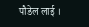पौडेल लाई ।